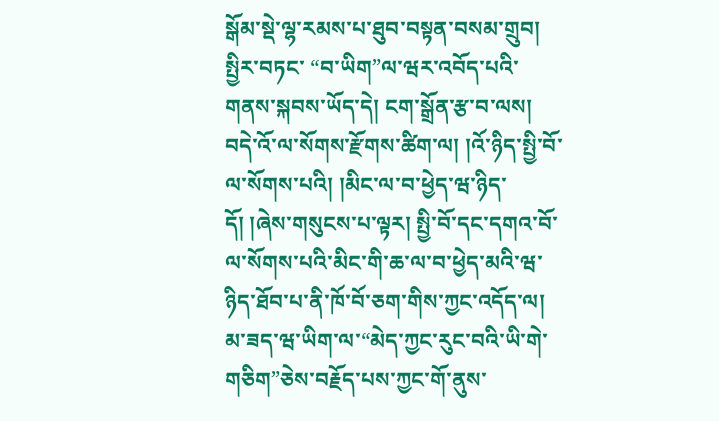སྒོམ་སྡེ་ལྷ་རམས་པ་ཐུབ་བསྟན་བསམ་གྲུབ།
སྤྱིར་བཏང་ “བ་ཡིག”ལ་ཝར་འབོད་པའི་གནས་སྐབས་ཡོད་དེ། ངག་སྒྲོན་རྩ་བ་ལས། བདེ་འོ་ལ་སོགས་རྫོགས་ཚིག་ལ། །འོ་ཉིད་སྤྱི་བོ་ལ་སོགས་པའི། །མིང་ལ་བ་ཕྱེད་ཝ་ཉིད་དོ། །ཞེས་གསུངས་པ་ལྟར། སྤྱི་བོ་དང་དགའ་བོ་ལ་སོགས་པའི་མིང་གི་ཆ་ལ་བ་ཕྱེད་མའི་ཝ་ཉིད་ཐོབ་པ་ནི་ཁོ་བོ་ཅག་གིས་ཀྱང་འདོད་ལ། མ་ཟད་ཝ་ཡིག་ལ་“མེད་ཀྱང་རུང་བའི་ཡི་གེ་གཅིག”ཅེས་བརྗོད་པས་ཀྱང་གོ་ནུས་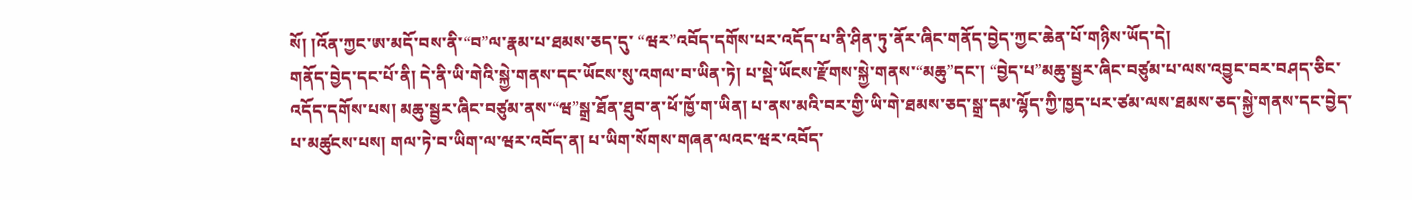སོ། །འོན་ཀྱང་ཨ་མདོ་བས་ནི་“བ”ལ་རྣམ་པ་ཐམས་ཅད་དུ་ “ཝར”འབོད་དགོས་པར་འདོད་པ་ནི་ཤིན་ཏུ་ནོར་ཞིང་གནོད་བྱེད་ཀྱང་ཆེན་པོ་གཉིས་ཡོད་དེ།
གནོད་བྱེད་དང་པོ་ནི། དེ་ནི་ཡི་གེའི་སྐྱེ་གནས་དང་ཡོངས་སུ་འགལ་བ་ཡིན་ཏེ། པ་སྡེ་ཡོངས་རྫོགས་སྐྱེ་གནས་“མཆུ”དང་། “བྱེད་པ”མཆུ་སྦྱར་ཞིང་བཙུམ་པ་ལས་འབྱུང་བར་བཤད་ཅིང་འདོད་དགོས་པས། མཆུ་སྦྱར་ཞིང་བཙུམ་ནས་“ཝ”སྒྲ་ཐོན་ཐུབ་ན་ཕོ་ཁྱོ་ག་ཡིན། པ་ནས་མའི་བར་གྱི་ཡི་གེ་ཐམས་ཅད་སྒྲ་དམ་ལྷོད་ཀྱི་ཁྱད་པར་ཙམ་ལས་ཐམས་ཅད་སྐྱེ་གནས་དང་བྱེད་པ་མཚུངས་པས། གལ་ཏེ་བ་ཡིག་ལ་ཝར་འབོད་ན། པ་ཡིག་སོགས་གཞན་ལའང་ཝར་འབོད་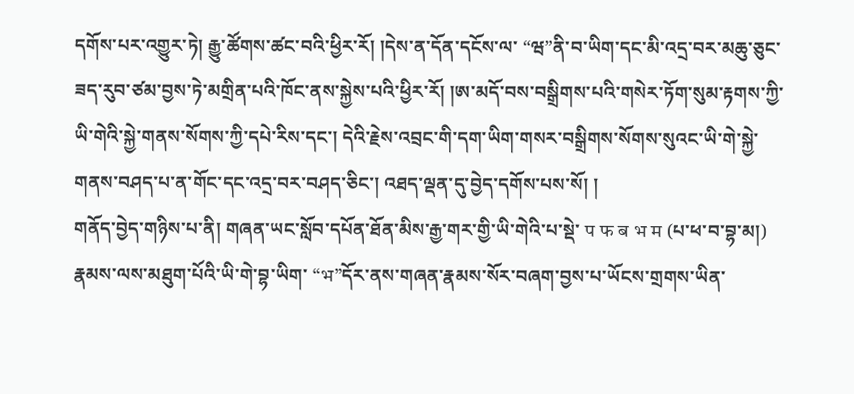དགོས་པར་འགྱུར་ཏེ། རྒྱུ་ཚོགས་ཚང་བའི་ཕྱིར་རོ། །དེས་ན་དོན་དངོས་ལ་ “ཝ”ནི་བ་ཡིག་དང་མི་འདྲ་བར་མཆུ་ཅུང་ཟད་རུབ་ཙམ་བྱས་ཏེ་མགྲིན་པའི་ཁོང་ནས་སྐྱེས་པའི་ཕྱིར་རོ། །ཨ་མདོ་བས་བསྒྲིགས་པའི་གསེར་ཏོག་སུམ་རྟགས་ཀྱི་ཡི་གེའི་སྐྱེ་གནས་སོགས་ཀྱི་དཔེ་རིས་དང་། དེའི་རྗེས་འབྲང་གི་དག་ཡིག་གསར་བསྒྲིགས་སོགས་སུའང་ཡི་གེ་སྐྱེ་གནས་བཤད་པ་ན་གོང་དང་འདྲ་བར་བཤད་ཅིང་། འཐད་ལྡན་དུ་བྱེད་དགོས་པས་སོ། །
གནོད་བྱེད་གཉིས་པ་ནི། གཞན་ཡང་སློབ་དཔོན་ཐོན་མིས་རྒྱ་གར་གྱི་ཡི་གེའི་པ་སྡེ་ प फ ब भ म (པ་ཕ་བ་བྷ་མ།) རྣམས་ལས་མཐུག་པོའི་ཡི་གེ་བྷ་ཡིག་ “भ”དོར་ནས་གཞན་རྣམས་སོར་བཞག་བྱས་པ་ཡོངས་གྲགས་ཡིན་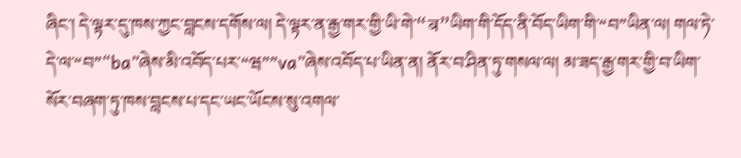ཞིང་། དེ་ལྟར་དུ་ཁས་ཀྱང་བླངས་དགོས་ལ། དེ་ལྟར་ན་རྒྱ་གར་གྱི་ཡི་གེ་“ब”ཡིག་གི་དོད་ནི་བོད་ཡིག་གི་“བ”ཡིན་ལ། གལ་ཏེ་དེ་ལ་“བ”“ba”ཞེས་མི་འབོད་པར་“ཝ””va”ཞེས་འབོད་པ་ཡིན་ན། ནོར་བ་ཤིན་ཏུ་གསལ་ལ། མ་ཟད་རྒྱ་གར་གྱི་བ་ཡིག་སོར་བཞག་ཏུ་ཁས་བླངས་པ་དང་ཡང་ཡོངས་སུ་འགལ་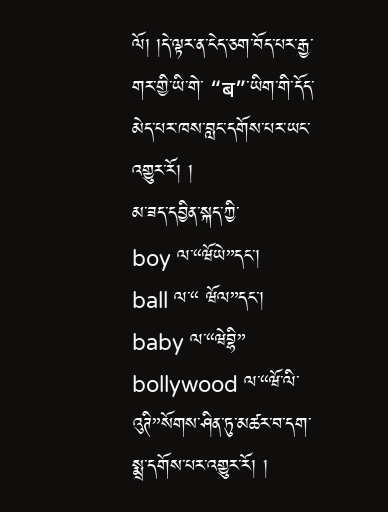ལོ། །དེ་ལྟར་ན་ངེད་ཅག་བོད་པར་རྒྱ་གར་གྱི་ཡི་གེ་ “ब”་ཡིག་གི་དོད་མེད་པར་ཁས་བླང་དགོས་པར་ཡང་འགྱུར་རོ། །
མ་ཟད་དབྱིན་སྐད་ཀྱི་
boy ལ་“ཝོཡེ”དང་།
ball ལ་“ ཝོལ”དང་།
baby ལ་“ཝེབྷི”
bollywood ལ་“ཝོ་ལི་འུཊི”སོགས་ཤིན་ཏུ་མཚར་བ་དག་སྨྲ་དགོས་པར་འགྱུར་རོ། །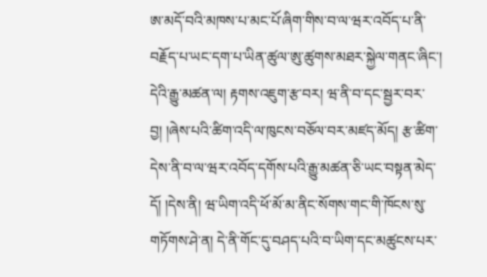ཨ་མདོ་བའི་མཁས་པ་མང་པོ་ཞིག་གིས་བ་ལ་ཝར་འབོད་པ་ནི་བརྗོད་པ་ཡང་དག་པ་ཡིན་ཚུལ་ཨུ་ཚུགས་མཐར་སྐྱེལ་གནང་ཞིང་། དེའི་རྒྱུ་མཚན་ལ། རྟགས་འཇུག་རྩ་བར། ཝ་ནི་བ་དང་སྦྱར་བར་བྱ། །ཞེས་པའི་ཚིག་འདི་ལ་ཁུངས་བཅོལ་བར་མཛད་མོད། རྩ་ཚིག་དེས་ནི་བ་ལ་ཝར་འབོད་དགོས་པའི་རྒྱུ་མཚན་ཅི་ཡང་བསྟན་མེད་དོ། །དེས་ནི། ཝ་ཡིག་འདི་ཕོ་མོ་མ་ནིང་སོགས་གང་གི་ཁོངས་སུ་གཏོགས་ཤེ་ན། དེ་ནི་གོང་དུ་བཤད་པའི་བ་ཡིག་དང་མཚུངས་པར་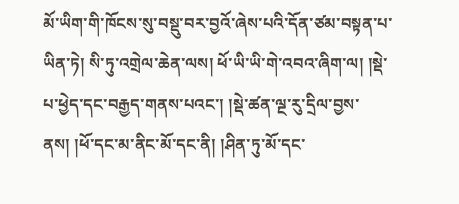མོ་ཡིག་གི་ཁོངས་སུ་བསྡུ་བར་བྱའོ་ཞེས་པའི་དོན་ཙམ་བསྟན་པ་ཡིན་ཏེ། སི་ཏུ་འགྲེལ་ཆེན་ལས། ཕོ་ཡི་ཡི་གེ་འབའ་ཞིག་ལ། །སྡེ་པ་ཕྱེད་དང་བརྒྱད་གནས་པའང་། །སྡེ་ཚན་ལྔ་རུ་དྲིལ་བྱས་ནས། །ཕོ་དང་མ་ནིང་མོ་དང་ནི། །ཤིན་ཏུ་མོ་དང་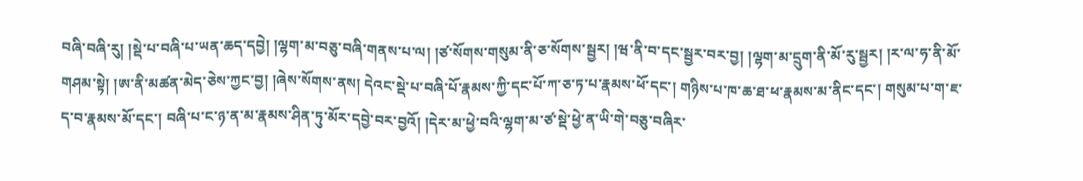བཞི་བཞི་རུ། །སྡེ་པ་བཞི་པ་ཡན་ཆད་དབྱེ། །ལྷག་མ་བཅུ་བཞི་གནས་པ་ལ། །ཙ་སོགས་གསུམ་ནི་ཅ་སོགས་སྦྱར། །ཝ་ནི་བ་དང་སྦྱར་བར་བྱ། །ལྷག་མ་དྲུག་ནི་མོ་རུ་སྦྱར། །ར་ལ་ཧ་ནི་མོ་གཤམ་སྟེ། །ཨ་ནི་མཚན་མེད་ཅེས་ཀྱང་བྱ། །ཞེས་སོགས་ནས། དེའང་སྡེ་པ་བཞི་པོ་རྣམས་ཀྱི་དང་པོ་ཀ་ཅ་ཏ་པ་རྣམས་ཕོ་དང་། གཉིས་པ་ཁ་ཆ་ཐ་ཕ་རྣམས་མ་ནིང་དང་། གསུམ་པ་ག་ཇ་ད་བ་རྣམས་མོ་དང་། བཞི་པ་ང་ཉ་ན་མ་རྣམས་ཤིན་ཏུ་མོར་དབྱེ་བར་བྱའོ། །དེར་མ་ཕྱེ་བའི་ལྷག་མ་ཙ་སྡེ་ཕྱེ་ན་ཡི་གེ་བཅུ་བཞིར་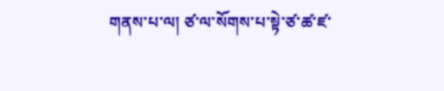གནས་པ་ལ། ཙ་ལ་སོགས་པ་སྟེ་ཙ་ཚ་ཛ་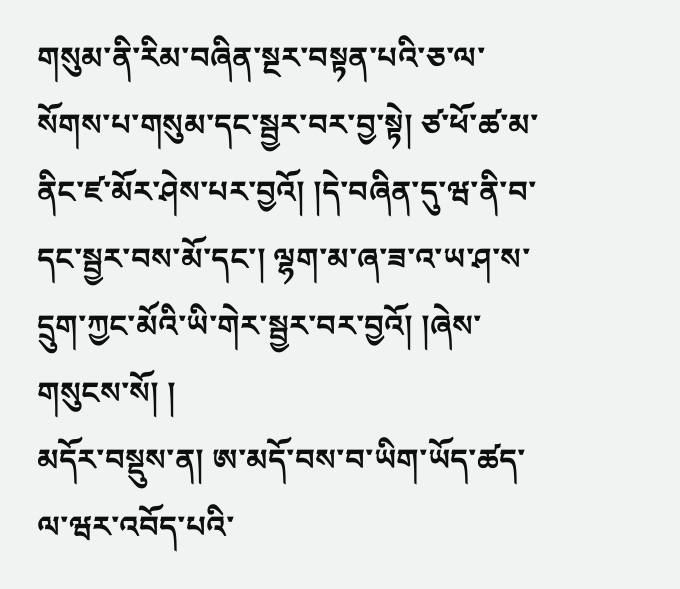གསུམ་ནི་རིམ་བཞིན་སྔར་བསྟན་པའི་ཅ་ལ་སོགས་པ་གསུམ་དང་སྦྱར་བར་བྱ་སྟེ། ཙ་ཕོ་ཚ་མ་ནིང་ཛ་མོར་ཤེས་པར་བྱའོ། །དེ་བཞིན་དུ་ཝ་ནི་བ་དང་སྦྱར་བས་མོ་དང་། ལྷག་མ་ཞ་ཟ་འ་ཡ་ཤ་ས་དྲུག་ཀྱང་མོའི་ཡི་གེར་སྦྱར་བར་བྱའོ། །ཞེས་གསུངས་སོ། །
མདོར་བསྡུས་ན། ཨ་མདོ་བས་བ་ཡིག་ཡོད་ཚད་ལ་ཝར་འབོད་པའི་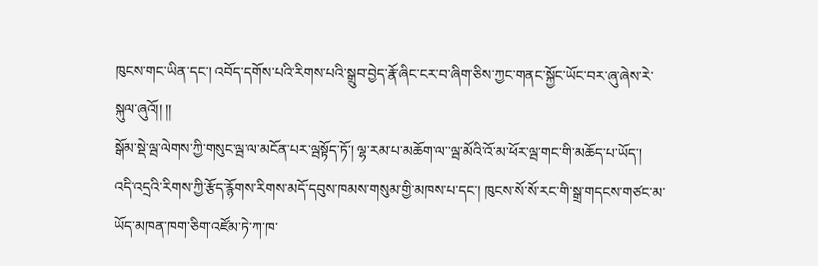ཁུངས་གང་ཡིན་དང་། འབོད་དགོས་པའི་རིགས་པའི་སྒྲུབ་བྱེད་རྣོ་ཞིང་ངར་བ་ཞིག་ཅིས་ཀྱང་གནང་སྐྱོང་ཡོང་བར་ཞུ་ཞེས་རེ་སྐུལ་ཞུའོ།། །།
སྒོམ་སྡེ་ལྦ་ལེགས་ཀྱི་གསུང་ལྦ་ལ་མངོན་པར་ལྦསྟོད་ཏོ་། ལྷ་རམ་པ་མཆོག་ལ་་ལྦ་མོའི་འོ་མ་ཕོར་ལྦ་གང་གི་མཆོད་པ་ཡོད་།
འདི་འདྲའི་རིགས་ཀྱི་རྩོད་རྙོགས་རིགས་མདོ་དབུས་ཁམས་གསུམ་གྱི་མཁས་པ་དང་། ཁུངས་སོ་སོ་རང་གི་སྒྲ་གདངས་གཙང་མ་ཡོད་མཁན་ཁག་ཅིག་འཛོམ་ཏེ་ཀ་ཁ་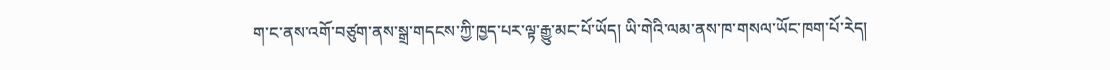ག་ང་ནས་འགོ་བཙུག་ནས་སྒྲ་གདངས་ཀྱི་ཁྱད་པར་ལྟ་རྒྱུ་མང་པོ་ཡོད། ཡི་གེའི་ལམ་ནས་ཁ་གསལ་ཡོང་ཁག་པོ་རེད།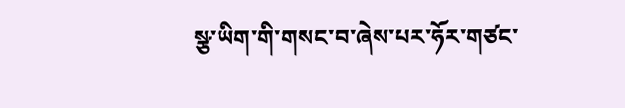སྩ་ཡིག་གི་གསང་བ་ཞེས་པར་ཧོར་གཙང་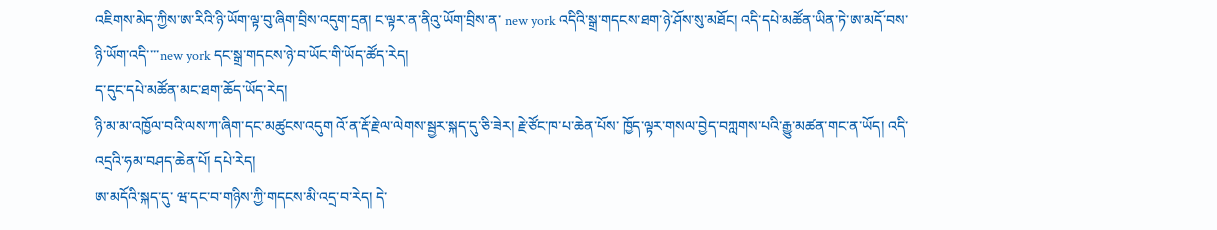འཇིགས་མེད་ཀྱིས་ཨ་རིའི་ཉི་ཡོག་ལྟ་བུ་ཞིག་བྲིས་འདུག་དྲན། ང་ལྟར་ན་ནིའུ་ཡོག་བྲིས་ན་ new york འདིའི་སྒྲ་གདངས་ཐག་ཉེ་ཤོས་སུ་མཐོང། འདི་དཔེ་མཚོན་ཡིན་ཏེ་ཨ་མདོ་བས་ཉི་ཡོག་འདི་་་་new york དང་སྒྲ་གདངས་ཉེ་བ་ཡོང་གི་ཡོད་ཚོད་རེད།
ད་དུང་དཔེ་མཚོན་མང་ཐག་ཆོད་ཡོད་རེད།
ཉི་མ་མ་འཁྱོལ་བའི་ལས་ཀ་ཞིག་དང་མཚུངས་འདུག འོ་ན་རྡོ་རྗེ་ལ་ལེགས་སྦྱར་སྐད་དུ་ཅི་ཟེར། རྗེ་ཙོང་ཁ་པ་ཆེན་པོས་ ཁྱོད་ལྟར་གསལ་བྱེད་བཀླགས་པའི་རྒྱུ་མཚན་གང་ན་ཡོད། འདི་འདྲའི་ཧམ་བཤད་ཆེན་པོ། དཔེ་རེད།
ཨ་མདོའི་སྐད་དུ་ ཝ་དང་བ་གཉིས་ཀྱི་གདངས་མི་འདྲ་བ་རེད། དེ་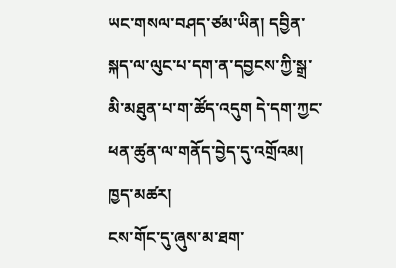ཡང་གསལ་བཤད་ཙམ་ཡིན། དབྱིན་སྐད་ལ་ལུང་པ་དག་ན་དབྱངས་ཀྱི་སྒྲ་མི་མཐུན་པ་ག་ཚོད་འདུག དེ་དག་ཀྱང་ཕན་ཚུན་ལ་གནོད་བྱེད་དུ་འགྲོའམ། ཁྱད་མཚར།
ངས་གོང་དུ་ཞུས་མ་ཐག་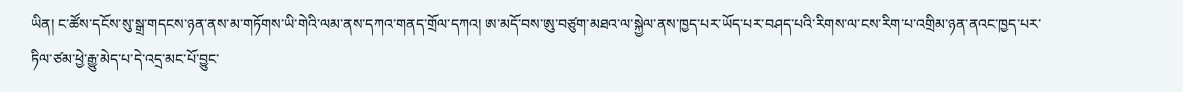ཡིན། ང་ཚོས་དངོས་སུ་སྒྲ་གདངས་ཉན་ནས་མ་གཏོགས་ཡི་གེའི་ལམ་ནས་དཀའ་གནད་གྲོལ་དཀའ། ཨ་མདོ་བས་ཨུ་བཙུག་མཐའ་ལ་སྐྱེལ་ནས་ཁྱད་པར་ཡོད་པར་བཤད་པའི་རིགས་ལ་ངས་རིག་པ་འགྲིམ་ཉན་ནའང་ཁྱད་པར་ཏིལ་ཙམ་ཕྱེ་རྒྱུ་མེད་པ་དེ་འདྲ་མང་པོ་བྱུང་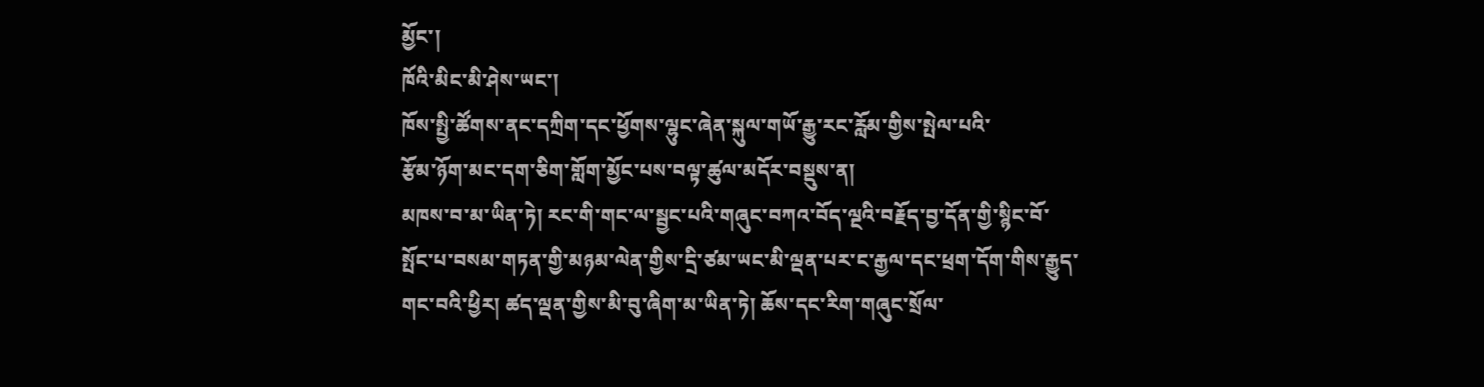མྱོང་།
ཁོའི་མིང་མི་ཤེས་ཡང་།
ཁོས་སྤྱི་ཚོགས་ནང་དཀྲིག་དང་ཕྱོགས་ལྷུང་ཞེན་སྐུལ་གཡོ་རྒྱུ་རང་རློམ་གྱིས་སྤེལ་པའི་
རྩོམ་ཉོག་མང་དག་ཅིག་གློག་མྱོང་པས་བལྟ་ཚུལ་མདོར་བསྡུས་ན།
མཁས་བ་མ་ཡིན་ཏེ། རང་གི་གང་ལ་སྦྱང་པའི་གཞུང་བཀའ་བོད་ལྔའི་བརྗོད་བྱ་དོན་གྱི་སྙིང་བོ་
སྤོང་པ་བསམ་གཏན་གྱི་མཉམ་ལེན་གྱིས་དྲི་ཙམ་ཡང་མི་ལྡན་པར་ང་རྒྱལ་དང་ཕྲག་དོག་གིས་རྒྱུད་གང་བའི་ཕྱིར། ཚད་ལྡན་གྱིས་མི་བུ་ཞིག་མ་ཡིན་ཏེ། ཆོས་དང་རིག་གཞུང་སྲོལ་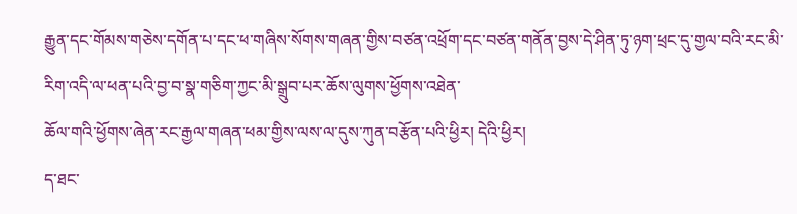རྒྱུན་དང་གོམས་གཅེས་དགོན་པ་དང་ཕ་གཞིས་སོགས་གཞན་གྱིས་བཙན་འཕྲོག་དང་བཙན་གནོན་བྱས་དེ་ཤིན་ཏུ་ཉག་ཕྲང་དུ་གྱལ་བའི་རང་མི་རིག་འདི་ལ་ཕན་པའི་བྱ་བ་སྣ་གཅིག་ཀྱང་མི་སྒྲུབ་པར་ཆོས་ལུགས་ཕྱོགས་འཐེན་
ཆོལ་གའི་ཕྱོགས་ཞེན་རང་རྒྱལ་གཞན་ཕམ་གྱིས་ལས་ལ་དུས་ཀུན་བརྩོན་པའི་ཕྱིར། དེའི་ཕྱིར།
ད་ཐང་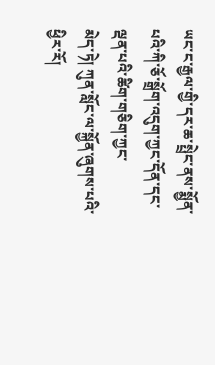ཡང་ང་རྒྱལ་གྱི་དར་ཆ་སྤྲེང་ནས་སྨྱོན་པའི་ཀི་ཅོ་སྒྲོག་འདུག་ཀྱང་དོན་དང་ལྡན་པའི་ཚིག་གཅིག་ཀྱང་
མེད་ཏེ། ཀུན་སློང་ལ་སྐྱོན་ཞུགས་པའི་ཕྱིར་རོ།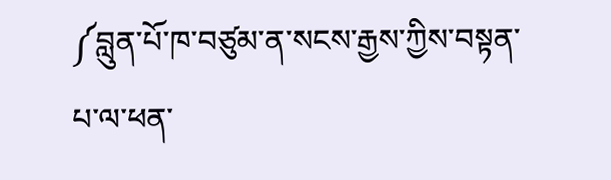༼བླུན་པོ་ཁ་བཙུམ་ན་སངས་རྒྱས་ཀྱིས་བསྟན་པ་ལ་ཕན་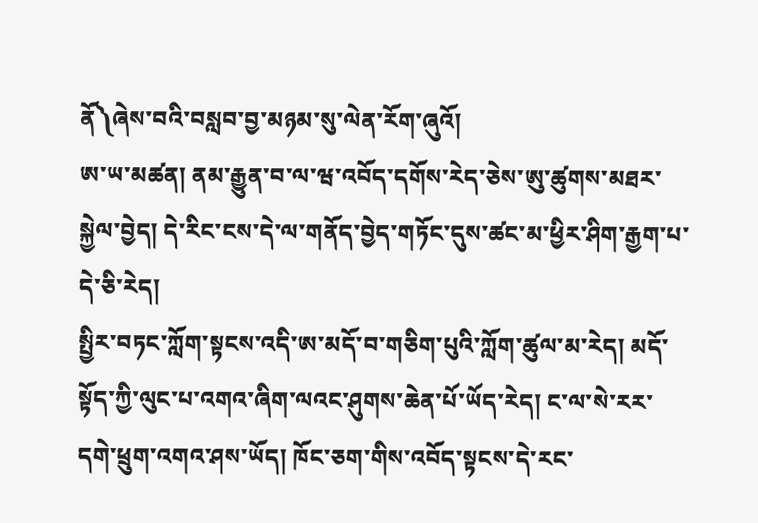ནོ༽ཞེས་བའི་བསླབ་བྱ་མཉམ་སུ་ལེན་རོག་ཞུའོ།
ཨ་ཡ་མཚན། ནམ་རྒྱུན་བ་ལ་ཝ་འབོད་དགོས་རེད་ཅེས་ཨུ་ཚུགས་མཐར་སྐྱེལ་བྱེད། དེ་རིང་ངས་དེ་ལ་གནོད་བྱེད་གཏོང་དུས་ཚང་མ་ཕྱིར་ཤིག་རྒྱག་པ་དེ་ཅི་རེད།
སྤྱིར་བཏང་ཀློག་སྟངས་འདི་ཨ་མདོ་བ་གཅིག་པུའི་ཀློག་ཚུལ་མ་རེད། མདོ་སྟོད་ཀྱི་ལུང་པ་འགའ་ཞིག་ལའང་ཤུགས་ཆེན་པོ་ཡོད་རེད། ང་ལ་སེ་རར་དགེ་ཕྲུག་འགའ་ཤས་ཡོད། ཁོང་ཅག་གིས་འབོད་སྟངས་དེ་རང་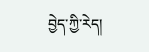བྱེད་ཀྱི་རེད།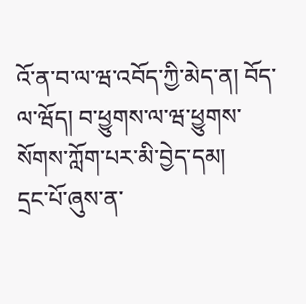འོ་ན་བ་ལ་ཝ་འབོད་ཀྱི་མེད་ན། བོད་ལ་ཝོད། བ་ཕྱུགས་ལ་ཝ་ཕྱུགས་སོགས་ཀློག་པར་མི་བྱེད་དམ།
དྲང་པོ་ཞུས་ན་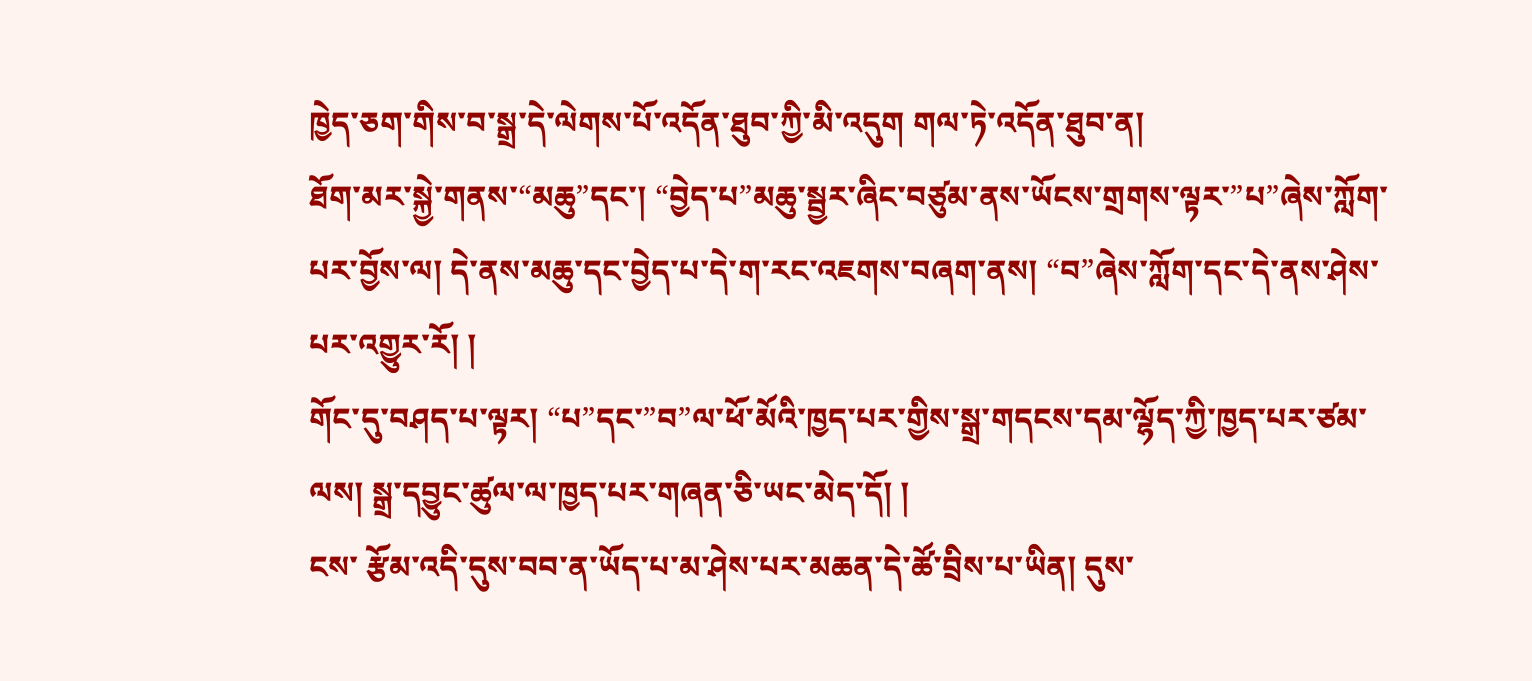ཁྱེད་ཅག་གིས་བ་སྒྲ་དེ་ལེགས་པོ་འདོན་ཐུབ་ཀྱི་མི་འདུག གལ་ཏེ་འདོན་ཐུབ་ན།
ཐོག་མར་སྐྱེ་གནས་“མཆུ”དང་། “བྱེད་པ”མཆུ་སྦྱར་ཞིང་བཙུམ་ནས་ཡོངས་གྲགས་ལྟར་”པ”ཞེས་ཀློག་པར་བྱོས་ལ། དེ་ནས་མཆུ་དང་བྱེད་པ་དེ་ག་རང་འཇགས་བཞག་ནས། “བ”ཞེས་ཀློག་དང་དེ་ནས་ཤེས་པར་འགྱུར་རོ། །
གོང་དུ་བཤད་པ་ལྟར། “པ”དང་”བ”ལ་ཕོ་མོའི་ཁྱད་པར་གྱིས་སྒྲ་གདངས་དམ་ལྷོད་ཀྱི་ཁྱད་པར་ཙམ་ལས། སྒྲ་དབྱུང་ཚུལ་ལ་ཁྱད་པར་གཞན་ཅི་ཡང་མེད་དོ། །
ངས་ རྩོམ་འདི་དུས་བབ་ན་ཡོད་པ་མ་ཤེས་པར་མཆན་དེ་ཚོ་བྲིས་པ་ཡིན། དུས་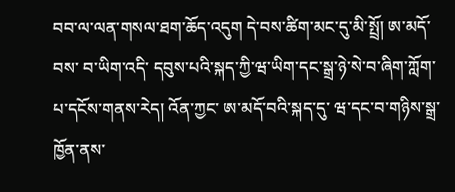བབ་ལ་ལན་གསལ་ཐག་ཆོད་འདུག དེ་བས་ཚིག་མང་དུ་མི་སྤྲོ། ཨ་མདོ་བས་ བ་ཡིག་འདི་ དབུས་པའི་སྐད་ཀྱི་ཝ་ཡིག་དང་སྒྲ་ཉེ་སེ་བ་ཞིག་ཀློག་པ་དངོས་གནས་རེད། འོན་ཀྱང་ ཨ་མདོ་བའི་སྐད་དུ་ ཝ་དང་བ་གཉིས་སྒྲ་ཁྱོན་ནས་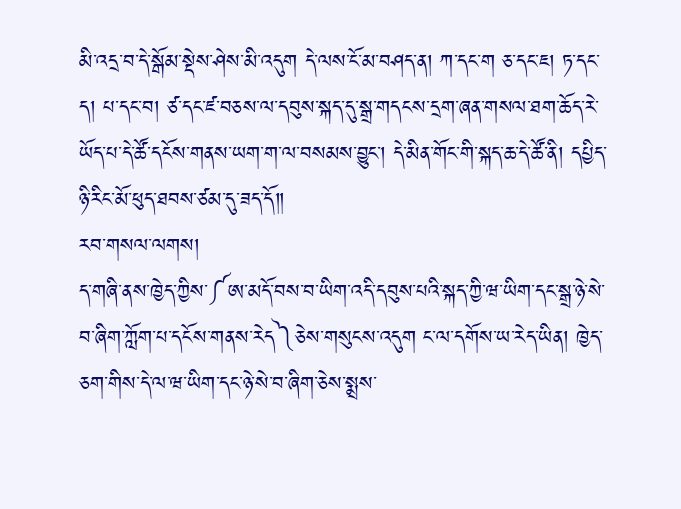མི་འདྲ་བ་དེ་སྒོམ་སྡེས་ཤེས་མི་འདུག དེ་ལས་ངོ་མ་བཤད་ན། ཀ་དང་ག ཅ་དང་ཇ། ཏ་དང་ད། པ་དང་བ། ཙ་དང་ཛ་བཅས་ལ་དབུས་སྐད་དུ་སྒྲ་གདངས་དྲག་ཞན་གསལ་ཐག་ཆོད་རེ་ཡོད་པ་དེ་ཚོ་དངོས་གནས་ཡག་ག་ལ་བསམས་བྱུང་། དེ་མིན་གོང་གི་སྐད་ཆ་དེ་ཚོ་ནི། དཔྱིད་ཉི་རིང་མོ་ཕུད་ཐབས་ཙམ་དུ་ཟད་དོ༎
རབ་གསལ་ལགས།
ད་གཞི་ནས་ཁྱེད་ཀྱིས་༼ཨ་མདོ་བས་བ་ཡིག་འདི་དབུས་པའི་སྐད་ཀྱི་ཝ་ཡིག་དང་སྒྲ་ཉེ་སེ་བ་ཞིག་ཀློག་པ་དངོས་གནས་རེད༽ཅེས་གསུངས་འདུག ང་ལ་དགོས་ཡ་རེད་ཡིན། ཁྱེད་ཅག་གིས་དེ་ལ་ཝ་ཡིག་དང་ཉེ་སེ་བ་ཞིག་ཅེས་སྨྲས་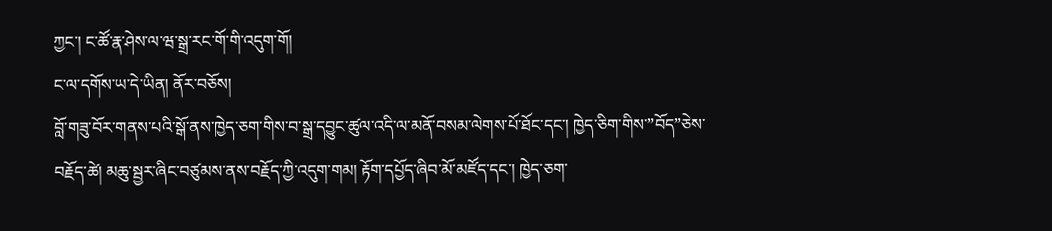ཀྱང་། ང་ཚོ་རྣ་ཤེས་ལ་ཝ་སྒྲ་རང་གོ་གི་འདུག་གོ།
ང་ལ་དགོས་ཡ་དེ་ཡིན། ནོར་བཅོས།
བློ་གཟུ་བོར་གནས་པའི་སྒོ་ནས་ཁྱེད་ཅག་གིས་བ་སྒྲ་དབྱུང་ཚུལ་འདི་ལ་མནོ་བསམ་ལེགས་པོ་ཐོང་དང་། ཁྱེད་ཅིག་གིས་”བོད”ཅེས་བརྗོད་ཚེ། མཆུ་སྦྱར་ཞིང་བཙུམས་ནས་བརྗོད་ཀྱི་འདུག་གམ། རྟོག་དཔྱོད་ཞིབ་མོ་མཛོད་དང་། ཁྱེད་ཅག་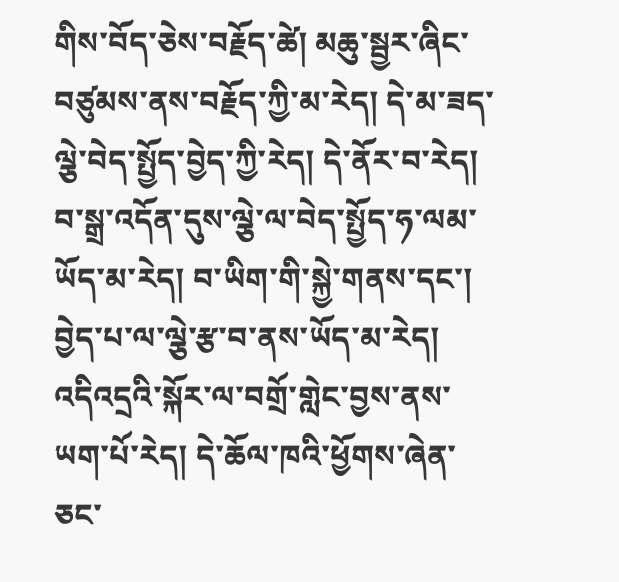གིས་བོད་ཅེས་བརྗོད་ཚེ། མཆུ་སྦྱར་ཞིང་བཙུམས་ནས་བརྗོད་ཀྱི་མ་རེད། དེ་མ་ཟད་ལྕེ་བེད་སྤྱོད་བྱེད་ཀྱི་རེད། དེ་ནོར་བ་རེད། བ་སྒྲ་འདོན་དུས་ལྕེ་ལ་བེད་སྤྱོད་ཧ་ལམ་ཡོད་མ་རེད། བ་ཡིག་གི་སྐྱེ་གནས་དང་། བྱེད་པ་ལ་ལྕེ་རྩ་བ་ནས་ཡོད་མ་རེད།
འདིའདྲའི་སྐོར་ལ་བགྲོ་གླེང་བྱས་ནས་ཡག་པོ་རེད། དེ་ཆོལ་ཁའི་ཕྱོགས་ཞེན་ཅང་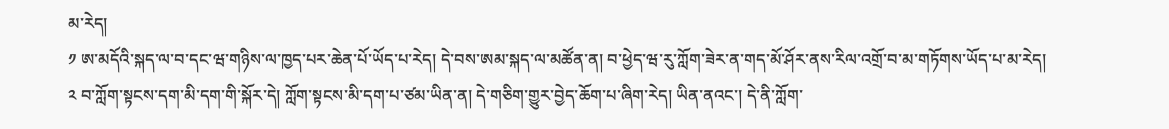མ་རེད།
༡ ཨ་མདོའི་སྐད་ལ་བ་དང་ཝ་གཉིས་ལ་ཁྱད་པར་ཆེན་པོ་ཡོད་པ་རེད། དེ་བས་ཨམ་སྐད་ལ་མཚོན་ན། བ་ཕྱེད་ཝ་རུ་ཀློག་ཟེར་ན་གད་མོ་ཤོར་ནས་རིལ་འགྲོ་བ་མ་གཏོགས་ཡོད་པ་མ་རེད།
༢ བ་ཀློག་སྟངས་དག་མི་དག་གི་སྐོར་དེ། ཀློག་སྟངས་མི་དག་པ་ཙམ་ཡིན་ན། དེ་གཅིག་གྱུར་བྱེད་ཆོག་པ་ཞིག་རེད། ཡིན་ནའང་། དེ་ནི་ཀློག་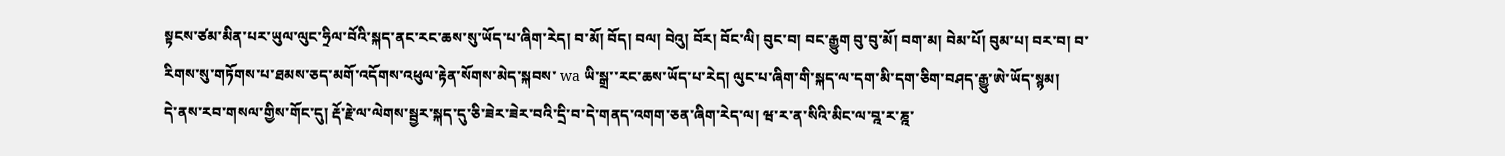སྟངས་ཙམ་མིན་པར་ཡུལ་ལུང་ཧྲིལ་བོའི་སྐད་ནང་རང་ཆས་སུ་ཡོད་པ་ཞིག་རེད། བ་མོ། བོད། བལ། བེའུ། བོར། བོང་ལི། བུང་བ། བང་རྒྱུག བུ་བུ་མོ། བག་མ། བེམ་པོ། བུམ་པ། བར་བ། བ་རིགས་སུ་གཏོགས་པ་ཐམས་ཅད་མགོ་འདོགས་འཕུལ་རྟེན་སོགས་མེད་སྐབས་ wa ཡི་སྒྲ་་རང་ཆས་ཡོད་པ་རེད། ལུང་པ་ཞིག་གི་སྐད་ལ་དག་མི་དག་ཅིག་བཤད་རྒྱུ་ཨེ་ཡོད་སྙམ།
དེ་ནས་རབ་གསལ་གྱིས་གོང་དུ། རྡོ་རྗེ་ལ་ལེགས་སྦྱར་སྐད་དུ་ཅི་ཟེར་ཟེར་བའི་དྲི་བ་དེ་གནད་འགག་ཅན་ཞིག་རེད་ལ། ཝ་ར་ན་སིའི་མིང་ལ་བྰ་ར་ཎྰ་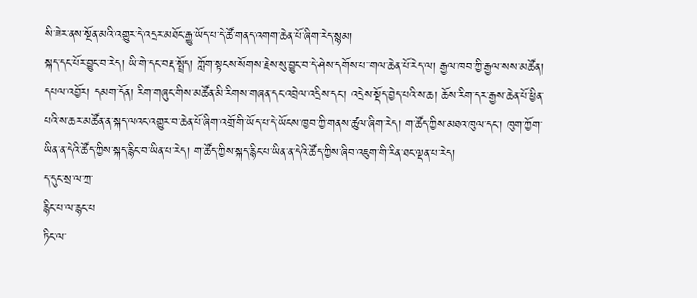སི་ཟེར་ནས་སྔོན་མའི་འགྱུར་དེ་འདྲར་མཐོང་རྒྱུ་ཡོད་པ་དེ་ཚོ་གནད་འགག་ཆེན་པོ་ཞིག་རེད་སྙམ།
སྐད་དང་པོར་བྱུང་བ་རེད། ཡི་གེ་དང་བརྡ་སྤྲོད། ཀློག་སྟངས་སོགས་རྗེས་སུ་བྱུང་བ་དེ་ཤེས་དགོས་པ་་གལ་ཆེན་པོ་རེད་ལ། རྒྱལ་ཁབ་ཀྱི་རྒྱལ་སས་མཚོན། དཔལ་འབྱོར། དམག་དོན། རིག་གཞུང་གིས་མཚོན་མི་རིགས་གཞན་དང་འབྲེལ་འདྲིས་དང་། འདྲེས་སྡོད་བྱེད་པའི་ས་ཆ། ཆོས་རིག་དར་རྒྱས་ཆེན་པོ་ཕྱིན་པའི་ས་ཆར་མཚོན་ན་སྐད་ལའང་འགྱུར་བ་ཆེན་པོ་ཞིག་འགྲོ་གི་ཡོད་པ་དེ་ཡོངས་ཁྱབ་ཀྱི་གནས་ཚུལ་ཞིག་རེད། ག་ཚོད་ཀྱིས་མཐའ་ཁུལ་དང་། ཁུག་ཀྱོག་ཡིན་ན་དེའི་ཚོད་ཀྱིས་སྐད་རྙིང་བ་ཡིན་པ་རེད། ག་ཚོད་ཀྱིས་སྐད་རྙིང་པ་ཡིན་ན་དེའི་ཚོད་ཀྱིས་ཞིབ་འཇུག་གི་རིན་ཐང་ལྡན་པ་རེད།
ད་དུང་སྲ་ལ་ཀྲ་
རྙིང་པ་ལ་རྙང་པ
ཏིང་ལ་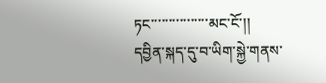ཏང་་་་་་་་་་་་་་་་མང་ངོ་།།
དབྱིན་སྐད་དུ་བ་ཡིག་སྐྱེ་གནས་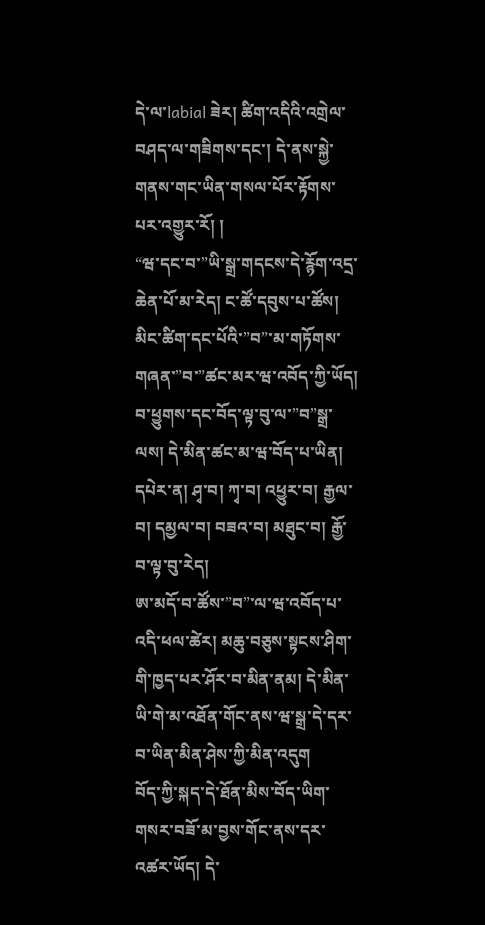དེ་ལ་labial ཟེར། ཚིག་འདིའི་འགྲེལ་བཤད་ལ་གཟིགས་དང་། དེ་ནས་སྐྱེ་གནས་གང་ཡིན་གསལ་པོར་རྟོགས་པར་འགྱུར་རོ། །
“ཝ་དང་བ་”ཡི་སྒྲ་གདངས་དེ་རྙོག་འདྲ་ཆེན་པོ་མ་རེད། ང་ཚོ་དབུས་པ་ཚོས། མིང་ཚིག་དང་པོའི་”བ”་མ་གཏོགས་གཞན་”བ་”ཚང་མར་ཝ་འབོད་ཀྱི་ཡོད། བ་ཕྱུགས་དང་བོད་ལྟ་བུ་ལ་”བ”སྒྲ་ལས། དེ་མིན་ཚང་མ་ཝ་བོད་པ་ཡིན། དཔེར་ན། ཤྭ་བ། ཀྭ་བ། འཕྱུར་བ། རྒྱལ་བ། དམྱལ་བ། བཟའ་བ། མཐུང་བ། རྒྱོ་བ་ལྟ་བུ་རེད།
ཨ་མདོ་བ་ཚོས་”བ”་ལ་ཝ་འབོད་པ་འདི་ཕལ་ཚེར། མཆུ་བཅུས་སྟངས་ཤིག་གི་ཁྱད་པར་ཤོར་བ་མིན་ནམ། དེ་མིན་ཡི་གེ་མ་འཐོན་གོང་ནས་ཝ་སྒྲ་དེ་དར་བ་ཡིན་མིན་ཤེས་ཀྱི་མིན་འདུག
བོད་ཀྱི་སྐད་དེ་ཐོན་མིས་བོད་ཡིག་གསར་བཟོ་མ་བྱས་གོང་ནས་དར་འཚར་ཡོད། དེ་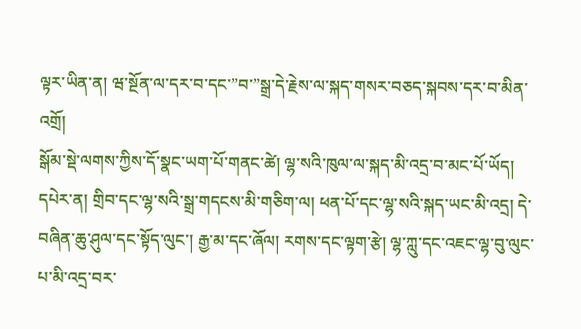ལྟར་ཡིན་ན། ཝ་སྔོན་ལ་དར་བ་དང་”བ་”སྒྲ་དེ་རྗེས་ལ་སྐད་གསར་བཅད་སྐབས་དར་བ་མིན་འགྲོ།
སྒོམ་སྡེ་ལགས་ཀྱིས་དོ་སྣང་ཡག་པོ་གནང་ཚེ། ལྷ་སའི་ཁུལ་ལ་སྐད་མི་འདྲ་བ་མང་པོ་ཡོད། དཔེར་ན། གྲིབ་དང་ལྷ་སའི་སྒྲ་གདངས་མི་གཅིག་ལ། ཕན་པོ་དང་ལྷ་སའི་སྐད་ཡང་མི་འདྲ། དེ་བཞིན་ཆུ་ཤུལ་དང་སྟོད་ལུང་། རྒྱ་མ་དང་ཞོལ། རགས་དང་ལྟག་རྩེ། ལྷ་ཀླུ་དང་འཇང་ལྷ་བུ་ལུང་པ་མི་འདྲ་བར་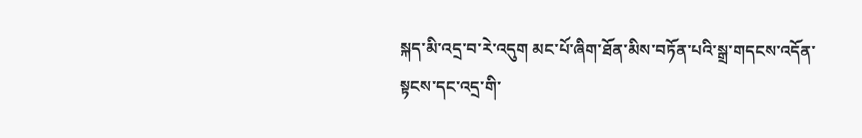སྐད་མི་འདྲ་བ་རེ་འདུག མང་པོ་ཞིག་ཐོན་མིས་བཏོན་པའི་སྒྲ་གདངས་འདོན་སྟངས་དང་འདྲ་གི་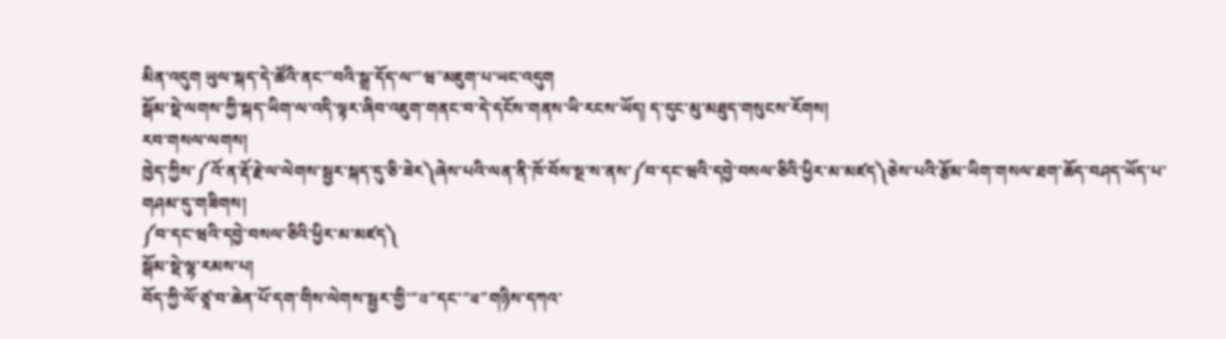མིན་འདུག ཡུལ་སྐད་དེ་ཚོའི་ནང་”བའི་སྒྲ་དོད་ལ་”ཝ”མཇུག་པ་ཡང་འདུག
སྒོམ་སྡེ་ལགས་ཀྱི་སྐད་ཡིག་ལ་འདི་ལྟར་ཞིབ་འཇུག་གནང་བ་དེ་དངོས་གནས་ཡི་རངས་ཡོད། ད་དུང་མུ་མཐུད་གསུངས་རོགས།
རབ་གསལ་ལགས།
ཁྱེད་ཀྱིས་༼འོ་ན་རྡོ་རྗེ་ལ་ལེགས་སྦྱར་སྐད་དུ་ཅི་ཟེར༽ཞེས་པའི་ལན་ནི་ཁོ་བོས་སྔ་ས་ནས་༼བ་དང་ཝའི་དབྱེ་བསལ་ཅིའི་ཕྱིར་མ་མཛད༽ཅེས་པའི་རྩོམ་ཡིག་གསལ་ཐག་ཆོད་བཤད་ཡོད་པ་གཤམ་དུ་གཟིགས།
༼བ་དང་ཝའི་དབྱེ་བསལ་ཅིའི་ཕྱིར་མ་མཛད༽
སྒོམ་སྡེ་ལྷ་རམས་པ།
བོད་ཀྱི་ལོ་ཙཱ་བ་ཆེན་པོ་དག་གིས་ལེགས་སྦྱར་གྱི་“व”དང་“ब”གཉིས་དཀའ་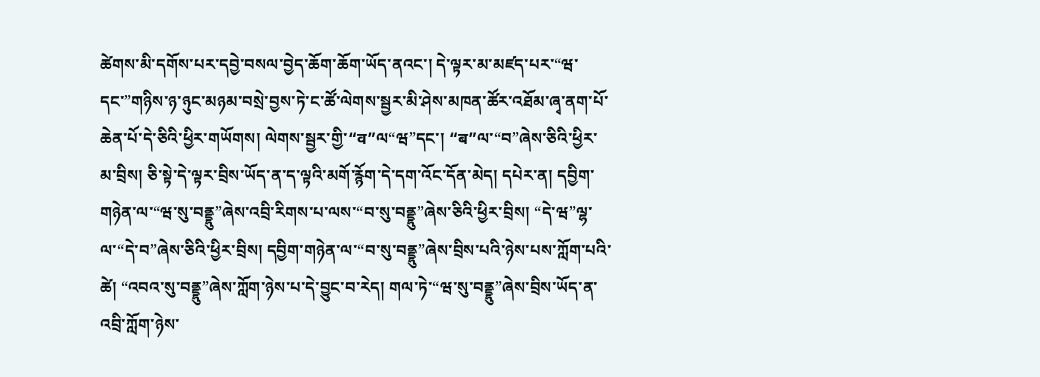ཚེགས་མི་དགོས་པར་དབྱེ་བསལ་བྱེད་ཆོག་ཆོག་ཡོད་ནའང་། དེ་ལྟར་མ་མཛད་པར་“ཝ་དང་”གཉིས་ཉ་ཉུང་མཉམ་བསྲེ་བྱས་ཏེ་ང་ཚོ་ལེགས་སྦྱར་མི་ཤེས་མཁན་ཚོར་འཐོམ་ཞྭ་ནག་པོ་ཆེན་པོ་དེ་ཅིའི་ཕྱིར་གཡོགས། ལེགས་སྦྱར་གྱི་“व”ལ“ཝ”དང་། “ब”ལ་“བ”ཞེས་ཅིའི་ཕྱིར་མ་བྲིས། ཅི་སྟེ་དེ་ལྟར་བྲིས་ཡོད་ན་ད་ལྟའི་མགོ་རྙོག་དེ་དག་འོང་དོན་མེད། དཔེར་ན། དབྱིག་གཉེན་ལ་“ཝ་སུ་བནྡྷུ”ཞེས་འབྲི་རིགས་པ་ལས་“བ་སུ་བནྡྷུ”ཞེས་ཅིའི་ཕྱིར་བྲིས། “དེ་ཝ”ལྷ་ལ་“དེ་བ”ཞེས་ཅིའི་ཕྱིར་བྲིས། དབྱིག་གཉེན་ལ་“བ་སུ་བནྡྷུ”ཞེས་བྲིས་པའི་ཉེས་པས་ཀློག་པའི་ཚེ། “འབའ་སུ་བནྡྷུ”ཞེས་ཀློག་ཉེས་པ་དེ་བྱུང་བ་རེད། གལ་ཏེ་“ཝ་སུ་བནྡྷུ”ཞེས་བྲིས་ཡོད་ན་འབྲི་ཀློག་ཉེས་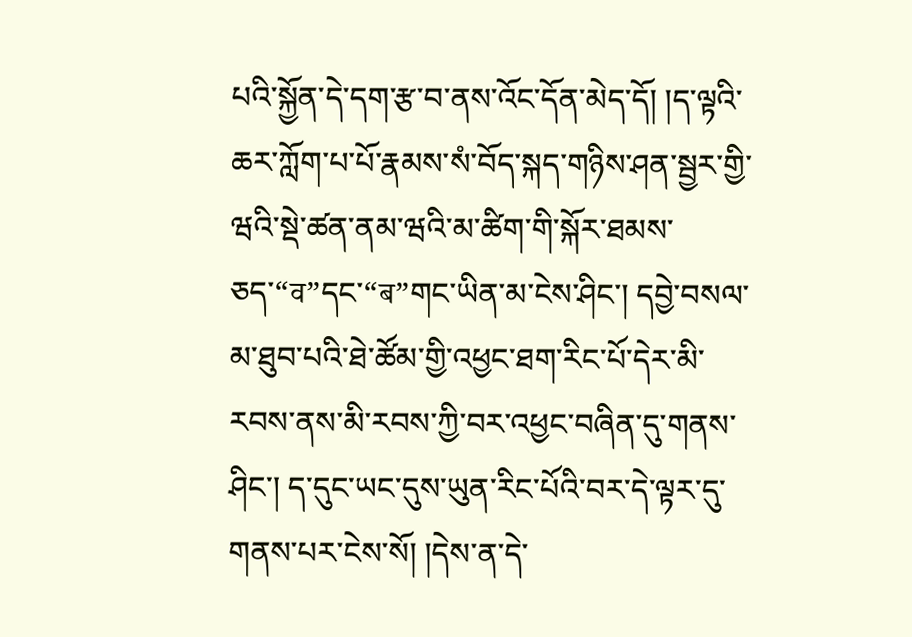པའི་སྐྱོན་དེ་དག་རྩ་བ་ནས་འོང་དོན་མེད་དོ། །ད་ལྟའི་ཆར་ཀློག་པ་པོ་རྣམས་སཾ་བོད་སྐད་གཉིས་ཤན་སྦྱར་གྱི་ཝའི་སྡེ་ཚན་ནམ་ཝའི་མ་ཚིག་གི་སྐོར་ཐམས་ཅད་“व”དང་“ब”གང་ཡིན་མ་ངེས་ཤིང་། དབྱེ་བསལ་མ་ཐུབ་པའི་ཐེ་ཚོམ་གྱི་འཕྱང་ཐག་རིང་པོ་དེར་མི་རབས་ནས་མི་རབས་ཀྱི་བར་འཕྱང་བཞིན་དུ་གནས་ཤིང་། ད་དུང་ཡང་དུས་ཡུན་རིང་པོའི་བར་དེ་ལྟར་དུ་གནས་པར་ངེས་སོ། །དེས་ན་དེ་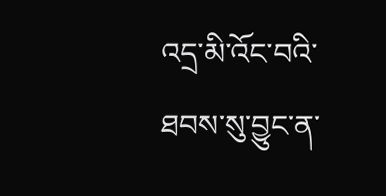འདྲ་མི་འོང་བའི་ཐབས་སུ་བྱུང་ན་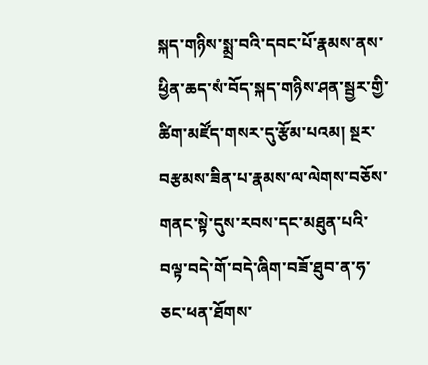སྐད་གཉིས་སྨྲ་བའི་དབང་པོ་རྣམས་ནས་ཕྱིན་ཆད་སཾ་བོད་སྐད་གཉིས་ཤན་སྦྱར་གྱི་ཚིག་མཛོད་གསར་དུ་རྩོམ་པའམ། སྔར་བརྩམས་ཟིན་པ་རྣམས་ལ་ལེགས་བཅོས་གནང་སྟེ་དུས་རབས་དང་མཐུན་པའི་བལྟ་བདེ་གོ་བདེ་ཞིག་བཟོ་ཐུབ་ན་ཧ་ཅང་ཕན་ཐོགས་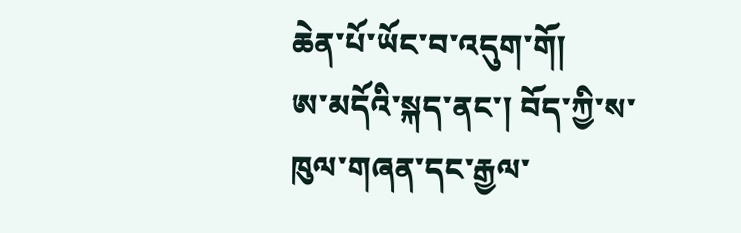ཆེན་པོ་ཡོང་བ་འདུག་གོ།
ཨ་མདོའི་སྐད་ནང་། བོད་ཀྱི་ས་ཁུལ་གཞན་དང་རྒྱལ་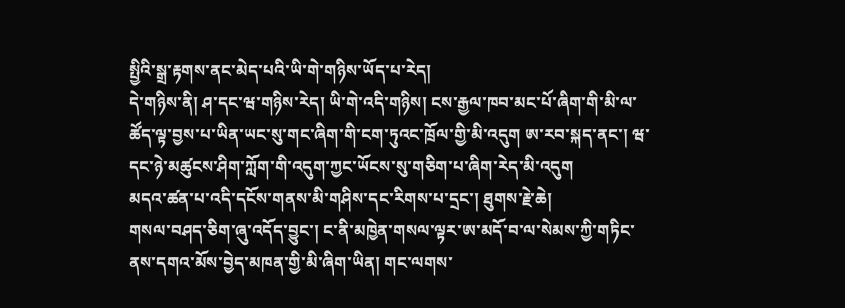སྤྱིའི་སྒྲ་རྟགས་ནང་མེད་པའི་ཡི་གེ་གཉིས་ཡོད་པ་རེད།
དེ་གཉིས་ནི། ཤ་དང་ཝ་གཉིས་རེད། ཡི་གེ་འདི་གཉིས། ངས་རྒྱལ་ཁབ་མང་པོ་ཞིག་གི་མི་ལ་ཚོད་ལྟ་བྱས་པ་ཡིན་ཡང་སུ་གང་ཞིག་གི་ངག་ཏུའང་ཁྲོལ་གྱི་མི་འདུག ཨ་རབ་སྐད་ནང་། ཝ་དང་ཉེ་མཚུངས་ཤིག་ཀློག་གི་འདུག་ཀྱང་ཡོངས་སུ་གཅིག་པ་ཞིག་རེད་མི་འདུག
མདའ་ཚན་པ་འདི་དངོས་གནས་མི་གཤིས་དང་རིགས་པ་དྲང་། ཐུགས་རྗེ་ཆེ།
གསལ་བཤད་ཅིག་ཞུ་འདོད་བྱུང་། ང་ནི་མཁྱེན་གསལ་ལྟར་ཨ་མདོ་བ་ལ་སེམས་ཀྱི་གཏིང་ནས་དགའ་མོས་བྱེད་མཁན་གྱི་མི་ཞིག་ཡིན། གང་ལགས་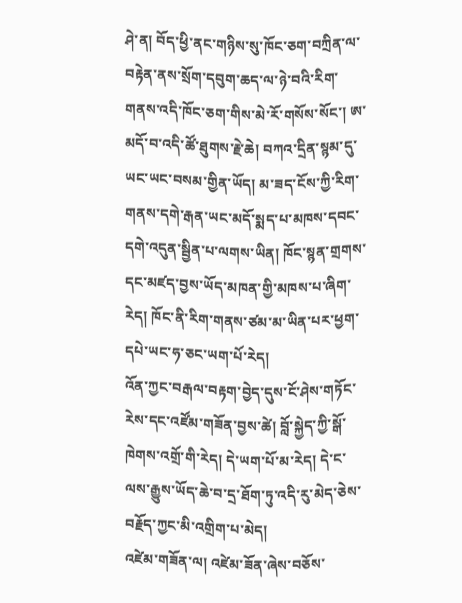ཤེ་ན། བོད་ཕྱི་ནང་གཉིས་སུ་ཁོང་ཅག་བཀྲིན་ལ་བརྟེན་ནས་སྲོག་དབུག་ཆད་ལ་ཉེ་བའི་རིག་གནས་འདི་ཁོང་ཅག་གིས་མེ་རོ་གསོས་སོང་། ཨ་མདོ་བ་འདི་ཚོ་ཐུགས་རྗེ་ཆེ། བཀའ་དྲིན་སྙམ་དུ་ཡང་ཡང་བསམ་གྱིན་ཡོད། མ་ཟད་ངོས་ཀྱི་རིག་གནས་དགེ་རྒན་ཡང་མདོ་སྨད་པ་མཁས་དབང་དགེ་འདུན་སྦྱིན་པ་ལགས་ཡིན། ཁོང་སྙན་གྲགས་དང་མཛད་བྱས་ཡོད་མཁན་གྱི་མཁས་པ་ཞིག་རེད། ཁོང་ནི་རིག་གནས་ཙམ་མ་ཡིན་པར་ཕྱག་དཔེ་ཡང་ཧ་ཅང་ཡག་པོ་རེད།
འོན་ཀྱང་བརྒལ་བརྟག་བྱེད་དུས་ངོ་ཤེས་གཏོང་རེས་དང་འཛོམ་གཟོན་བྱས་ཚེ། བློ་སྐྱེད་ཀྱི་སྒོ་ཁེགས་འགྲོ་གི་རེད། དེ་ཡག་པོ་མ་རེད། དེ་ང་ལས་རྒྱུས་ཡོད་ཆེ་བ་དྲ་ཐོག་ཏུ་འདི་རུ་མེད་ཅེས་བརྗོད་ཀྱང་མི་འགྲིག་པ་མེད།
འཛེམ་གཟོན་ལ། འཛེམ་ཟོན་ཞེས་བཅོས་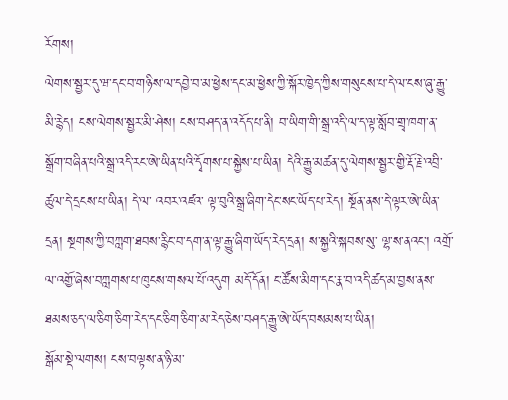རོགས།
ལེགས་སྦྱར་དུ་ཝ་དང་བ་གཉིས་ལ་དབྱེ་བ་མ་ཕྱེས་དང་མ་ཕྱེས་ཀྱི་སྐོར་ཁྱེད་ཀྱིས་གསུངས་པ་དེ་ལ་ངས་ཞུ་རྒྱུ་མི་རྙེད། ངས་ལེགས་སྦྱར་མི་ཤེས། ངས་བཤད་ན་འདོད་པ་ནི། བ་ཡིག་གི་སྒྲ་འདི་ལ་ད་ལྟ་སློབ་གྲྭ་ཁག་ན་སྒྲོག་བཞིན་པའི་སྒྲ་འདི་རང་ཨེ་ཡིན་པའི་དྭོགས་པ་སྐྱེས་པ་ཡིན། དེའི་རྒྱུ་མཚན་དུ་ལེགས་སྦྱར་གྱི་རྡོ་རྗེ་འབྲི་ཚུལ་དེ་དྲངས་པ་ཡིན། དེ་ལ་ འབར་འཛའ་ ལྟ་བུའི་སྒྲ་ཞིག་དེང་སང་ཡོད་པ་རེད། སྔོན་ནས་དེ་ལྟར་ཨེ་ཡིན་དྲན། སྔགས་ཀྱི་བཀླག་ཐབས་རྙིང་བ་དག་ན་ལྟ་རྒྱུ་ཞིག་ཡོད་རེད་དྲན། ས་སྐྱའི་སྐབས་སུ་ ལྷ་ས་ནའང་། འགྲོ་ལ་འགྱོ་ཞེས་བཀླགས་པ་ཁུངས་གསལ་པོ་འདུག མདོ་དོན། ང་ཚོས་མིག་དང་རྣ་བ་འདི་ཚད་མ་བྱས་ནས་ཐམས་ཅད་ལ་ཅིག་ཅིག་རེད་དང་ཅིག་ཅིག་མ་རེད་ཅེས་བཤད་རྒྱུ་ཨེ་ཡོད་བསམས་པ་ཡིན།
སྒོམ་སྡེ་ལགས། ངས་བལྟས་ན་ཉི་མ་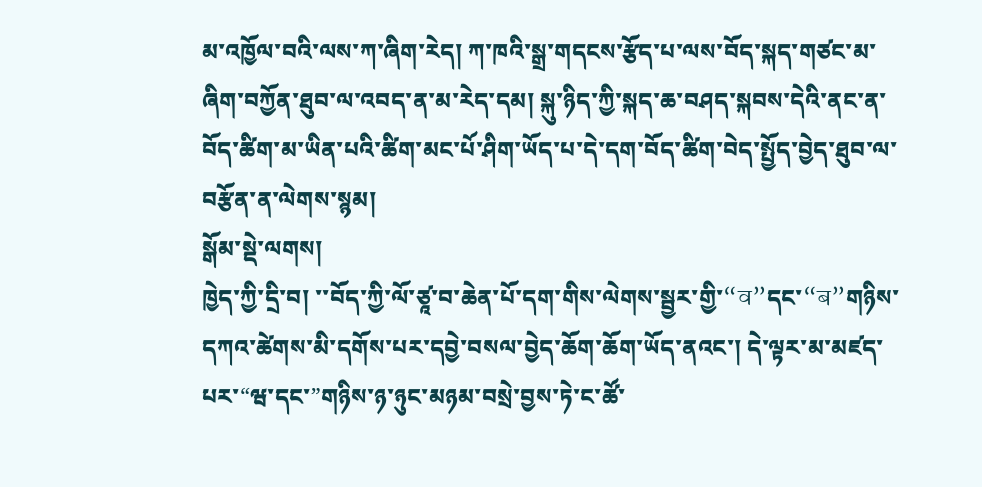མ་འཁྱོལ་བའི་ལས་ཀ་ཞིག་རེད། ཀ་ཁའི་སྒྲ་གདངས་རྩོད་པ་ལས་བོད་སྐད་གཙང་མ་ཞིག་བཀྱོན་ཐུབ་ལ་འབད་ན་མ་རེད་དམ། སྐུ་ཉིད་ཀྱི་སྐད་ཆ་བཤད་སྐབས་དེའི་ནང་ན་བོད་ཚིག་མ་ཡིན་པའི་ཚིག་མང་པོ་ཤིག་ཡོད་པ་དེ་དག་བོད་ཚིག་བེད་སྤྱོད་བྱེད་ཐུབ་ལ་བརྩོན་ན་ལེགས་སྙམ།
སྒོམ་སྡེ་ལགས།
ཁྱེད་ཀྱི་དྲི་བ། ་་བོད་ཀྱི་ལོ་ཙཱ་བ་ཆེན་པོ་དག་གིས་ལེགས་སྦྱར་གྱི་“व”དང་“ब”གཉིས་དཀའ་ཚེགས་མི་དགོས་པར་དབྱེ་བསལ་བྱེད་ཆོག་ཆོག་ཡོད་ནའང་། དེ་ལྟར་མ་མཛད་པར་“ཝ་དང་”གཉིས་ཉ་ཉུང་མཉམ་བསྲེ་བྱས་ཏེ་ང་ཚོ་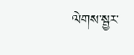ལེགས་སྦྱར་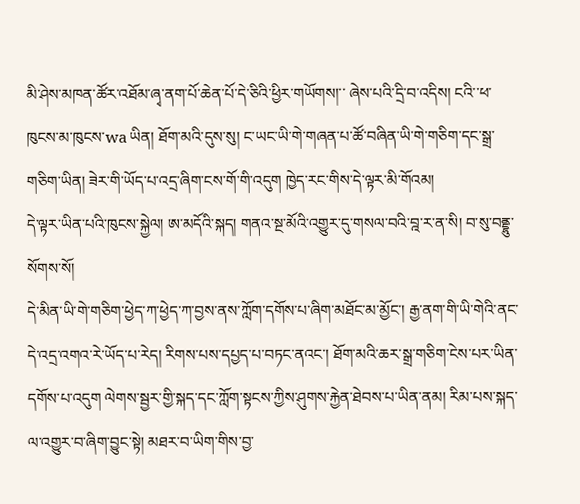མི་ཤེས་མཁན་ཚོར་འཐོམ་ཞྭ་ནག་པོ་ཆེན་པོ་དེ་ཅིའི་ཕྱིར་གཡོགས།་་ ཞེས་པའི་དྲི་བ་འདིས། ངའི་་ཕ་ཁུངས་མ་ཁུངས་wa ཡིན། ཐོག་མའི་དུས་སུ། ང་ཡང་ཡི་གེ་གཞན་པ་ཚོ་བཞིན་ཡི་གེ་གཅིག་དང་སྒྲ་གཅིག་ཡིན། ཟེར་གི་ཡོད་པ་འདྲ་ཞིག་ངས་གོ་གི་འདུག ཁྱེད་རང་གིས་དེ་ལྟར་མི་གོའམ།
དེ་ལྟར་ཡིན་པའི་ཁུངས་སྐྱེལ། ཨ་མདོའི་སྐད། གནའ་སྔ་མོའི་འགྱུར་དུ་གསལ་བའི་བྰ་ར་ན་སི། བ་སུ་བནྡྷུ་སོགས་སོ།
དེ་མིན་ཡི་གེ་གཅིག་ཕྱེད་ཀ་ཕྱེད་ཀ་བྱས་ནས་ཀློག་དགོས་པ་ཞིག་མཐོང་མ་མྱོང་། རྒྱ་ནག་གི་ཡི་གེའི་ནང་དེ་འདྲ་འགའ་རེ་ཡོད་པ་རེད། རིགས་པས་དཔྱད་པ་བཏང་ནའང་། ཐོག་མའི་ཆར་སྒྲ་གཅིག་ངེས་པར་ཡིན་དགོས་པ་འདུག ལེགས་སྦྱར་གྱི་སྐད་དང་ཀློག་སྟངས་ཀྱིས་ཤུགས་རྐྱེན་ཐེབས་པ་ཡིན་ནམ། རིམ་པས་སྐད་ལ་འགྱུར་བ་ཞིག་བྱུང་སྟེ། མཐར་བ་ཡིག་གིས་བྱ་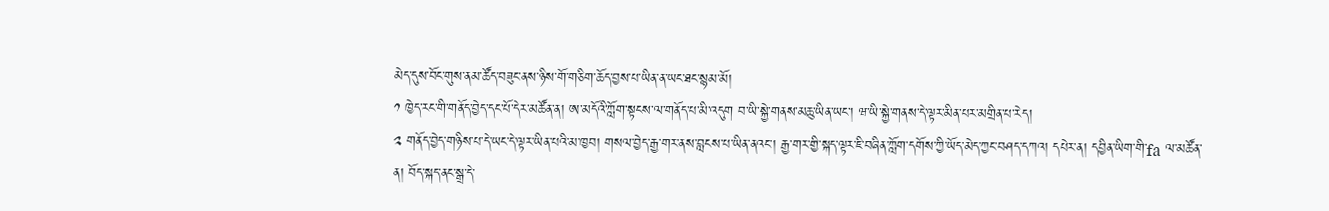མེད་དུས་བོང་གུས་ནམ་ཚོད་བཟུང་ནས་ཉིས་གོ་གཅིག་ཆོད་བྱས་པ་ཡིན་ན་ཡང་ཐང་སྙམ་མོ།
༡ ཁྱེད་རང་གི་གནོད་བྱེད་དང་པོ་དེར་མཚོན་ན། ཨ་མདོའི་ཀློག་སྟངས་ལ་གནོད་པ་མི་འདུག བ་ཡི་སྐྱེ་གནས་མཆུ་ཡིན་ཡང་། ཝ་ཡི་སྐྱེ་གནས་དེ་ལྟར་མིན་པར་མགྲིན་པ་རེད།
༢ གནོད་བྱེད་གཉིས་པ་དེ་ཡང་དེ་ལྟར་ཡིན་པའི་མ་ཁྱབ། གསལ་བྱེད་རྒྱ་གར་ནས་བླངས་པ་ཡིན་ནའང་། རྒྱ་གར་གྱི་སྐད་ལྟར་ཇི་བཞིན་ཀློག་དགོས་ཀྱི་ཡོད་མེད་ཀྱང་བཤད་དཀའ། དཔེར་ན། དབྱིན་ཡིག་གི་fa ལ་མཚོན་ན། བོད་སྐད་ནང་སྒྲ་དེ་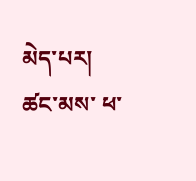མེད་པར། ཚང་མས་ ཕ་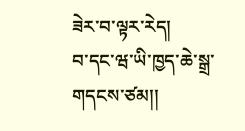ཟེར་བ་ལྟར་རེད།
བ་དང་ཝ་ཡི་ཁྱད་ཆེ་སྒྲ་གདངས་ཙམ།།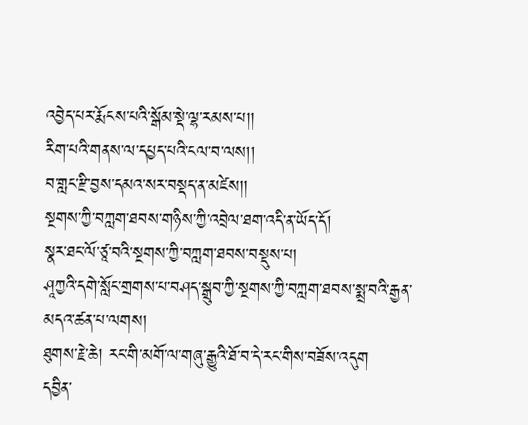འབྱེད་པར་རྨོངས་པའི་སྒོམ་སྡེ་ལྷ་རམས་པ།།
རིག་པའི་གནས་ལ་དཔྱད་པའི་ངལ་བ་ལས།།
བ་གླང་རྫི་བྱས་དམའ་སར་བསྡད་ན་མཛེས།།
སྔགས་ཀྱི་བཀླག་ཐབས་གཉིས་ཀྱི་འབྲེལ་ཐག་འདི་ན་ཡོད་དོ།
སྣར་ཐང་ལོ་ཙཱ་བའི་སྔགས་ཀྱི་བཀླག་ཐབས་བསྡུས་པ།
ཤཱཀྱའི་དགེ་སློང་གྲགས་པ་བཤད་སྒྲུབ་ཀྱི་སྔགས་ཀྱི་བཀླག་ཐབས་སྨྲ་བའི་རྒྱན་
མདའ་ཚན་པ་ལགས།
ཐུགས་རྗེ་ཆེ། རང་གི་མགོ་ལ་གཞུ་རྒྱུའི་ཐོ་བ་དེ་རང་གིས་བཟོས་འདུག
དབྱིན་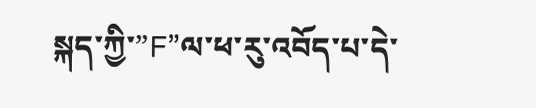སྐད་ཀྱི་”F”ལ་ཕ་རུ་འབོད་པ་དེ་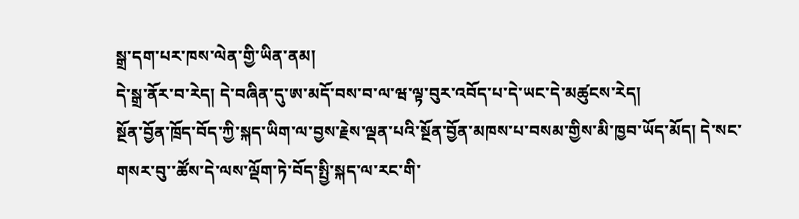སྒྲ་དག་པར་ཁས་ལེན་གྱི་ཡིན་ནམ།
དེ་སྒྲ་ནོར་བ་རེད། དེ་བཞིན་དུ་ཨ་མདོ་བས་བ་ལ་ཝ་ལྟ་བུར་འབོད་པ་དེ་ཡང་དེ་མཚུངས་རེད།
སྔོན་བྱོན་ཁྲོད་བོད་ཀྱི་སྐད་ཡིག་ལ་བྱས་རྗེས་ལྡན་པའི་སྔོན་བྱོན་མཁས་པ་བསམ་གྱིས་མི་ཁྱབ་ཡོད་མོད། དེ་སང་གསར་བུ་་ཚོས་དེ་ལས་ལྡོག་ཏེ་བོད་སྤྱི་སྐད་ལ་རང་གི་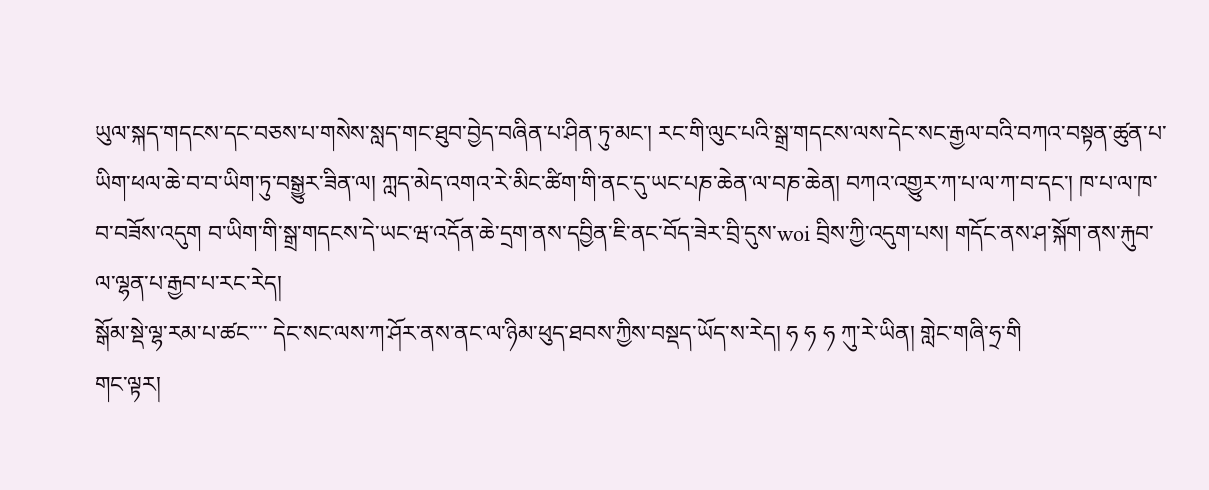ཡུལ་སྐད་གདངས་དང་བཅས་པ་གསེས་སླད་གང་ཐུབ་བྱེད་བཞིན་པ་ཤིན་ཏུ་མང་། རང་གི་ལུང་པའི་སྒྲ་གདངས་ལས་དེང་སང་རྒྱལ་བའི་བཀའ་བསྟན་ཚུན་པ་ཡིག་ཕལ་ཆེ་བ་བ་ཡིག་ཏུ་བསྒྱུར་ཟིན་ལ། ཀླད་མེད་འགའ་རེ་མིང་ཚིག་གི་ནང་དུ་ཡང་པཎ་ཆེན་ལ་བཎ་ཆེན། བཀའ་འགྱུར་ཀ་པ་ལ་ཀ་བ་དང་། ཁ་པ་ལ་ཁ་བ་བཟོས་འདུག བ་ཡིག་གི་སྒྲ་གདངས་དེ་ཡང་ཝ་འདོན་ཆེ་དྲག་ནས་དབྱིན་ཇི་ནང་བོད་ཟེར་བྲི་དུས་woi བྲིས་ཀྱི་འདུག་པས། གདོང་ནས་ཤ་སྐོག་ནས་རྐུབ་ལ་ལྷན་པ་རྒྱབ་པ་རང་རེད།
སྒོམ་སྡེ་ལྷ་རམ་པ་ཚང་་་་ དེང་སང་ལས་ཀ་ཤོར་ནས་ནང་ལ་ཉིམ་ཕུད་ཐབས་ཀྱིས་བསྡད་ཡོད་ས་རེད། ཧ ཧ ཧ ཀུ་རེ་ཡིན། གླེང་གཞི་ཧྲ་གི
གང་ལྟར།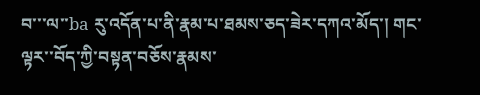བ་་་ལ་་ba རུ་འདོན་པ་ནི་རྣམ་པ་ཐམས་ཅད་ཟེར་དཀའ་མོད་། གང་ལྟར་་བོད་ཀྱི་བསྟན་བཅོས་རྣམས་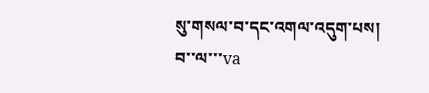སུ་གསལ་བ་དང་འགལ་འདུག་པས། བ་་ལ་་་va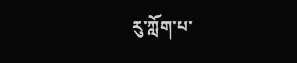རུ་ཀློག་པ་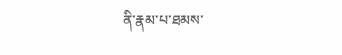ནི་རྣམ་པ་ཐམས་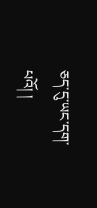ཅད་དུ་ཡང་དག་པའོ། །